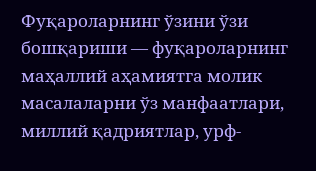Фуқароларнинг ўзини ўзи бошқариши — фуқароларнинг маҳаллий аҳамиятга молик масалаларни ўз манфаатлари, миллий қадриятлар, урф-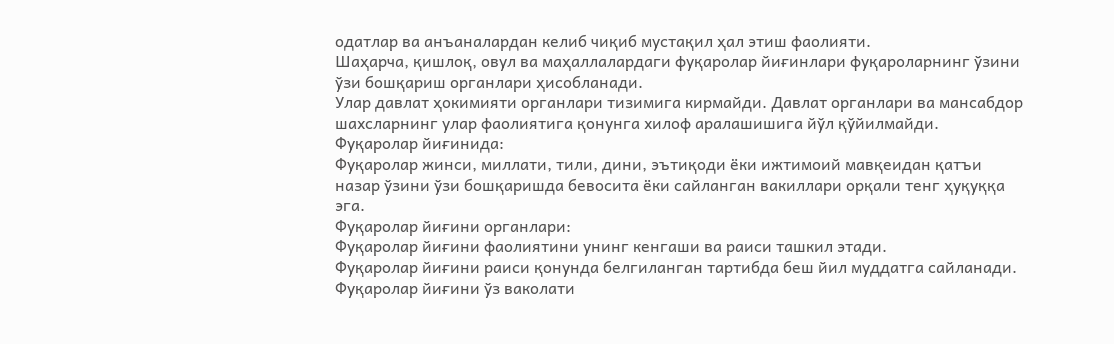одатлар ва анъаналардан келиб чиқиб мустақил ҳал этиш фаолияти.
Шаҳарча, қишлоқ, овул ва маҳаллалардаги фуқаролар йиғинлари фуқароларнинг ўзини ўзи бошқариш органлари ҳисобланади.
Улар давлат ҳокимияти органлари тизимига кирмайди. Давлат органлари ва мансабдор шахсларнинг улар фаолиятига қонунга хилоф аралашишига йўл қўйилмайди.
Фуқаролар йиғинида:
Фуқаролар жинси, миллати, тили, дини, эътиқоди ёки ижтимоий мавқеидан қатъи назар ўзини ўзи бошқаришда бевосита ёки сайланган вакиллари орқали тенг ҳуқуққа эга.
Фуқаролар йиғини органлари:
Фуқаролар йиғини фаолиятини унинг кенгаши ва раиси ташкил этади.
Фуқаролар йиғини раиси қонунда белгиланган тартибда беш йил муддатга сайланади.
Фуқаролар йиғини ўз ваколати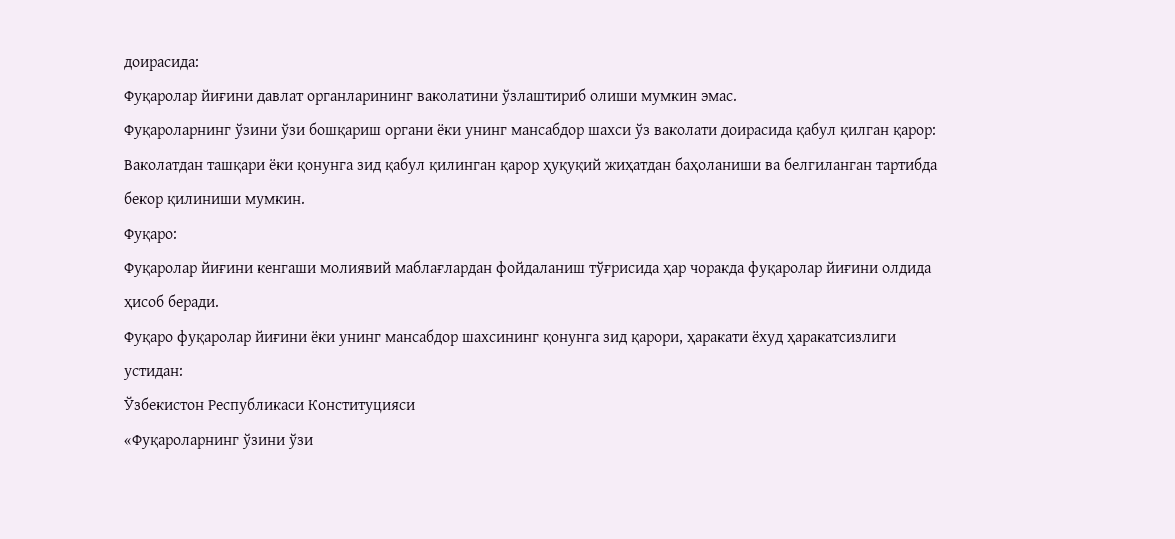доирасида:
Фуқаролар йиғини давлат органларининг ваколатини ўзлаштириб олиши мумкин эмас.
Фуқароларнинг ўзини ўзи бошқариш органи ёки унинг мансабдор шахси ўз ваколати доирасида қабул қилган қарор:
Ваколатдан ташқари ёки қонунга зид қабул қилинган қарор ҳуқуқий жиҳатдан баҳоланиши ва белгиланган тартибда бекор қилиниши мумкин.
Фуқаро:
Фуқаролар йиғини кенгаши молиявий маблағлардан фойдаланиш тўғрисида ҳар чоракда фуқаролар йиғини олдида ҳисоб беради.
Фуқаро фуқаролар йиғини ёки унинг мансабдор шахсининг қонунга зид қарори, ҳаракати ёхуд ҳаракатсизлиги устидан:
Ўзбекистон Республикаси Конституцияси
«Фуқароларнинг ўзини ўзи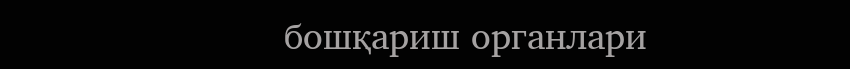бошқариш органлари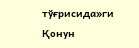тўғрисида»ги Қонун